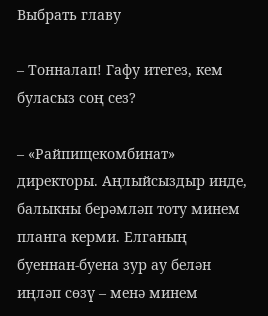Выбрать главу

– Тонналап! Гафу итегез, кем буласыз соң сез?

– «Райпищекомбинат» директоры. Аңлыйсыздыр инде, балыкны берәмләп тоту минем планга керми. Елганың буеннан-буена зур ау белән иңләп сөзү – менә минем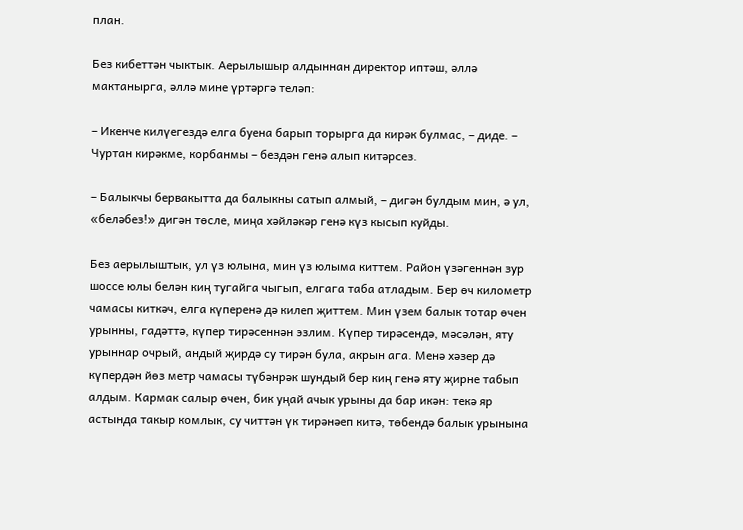план.

Без кибеттән чыктык. Аерылышыр алдыннан директор иптәш, әллә мактанырга, әллә мине үртәргә теләп:

– Икенче килүегездә елга буена барып торырга да кирәк булмас, – диде. – Чуртан кирәкме, корбанмы – бездән генә алып китәрсез.

– Балыкчы бервакытта да балыкны сатып алмый, – дигән булдым мин, ә ул, «беләбез!» дигән төсле, миңа хәйләкәр генә күз кысып куйды.

Без аерылыштык, ул үз юлына, мин үз юлыма киттем. Район үзәгеннән зур шоссе юлы белән киң тугайга чыгып, елгага таба атладым. Бер өч километр чамасы киткәч, елга күперенә дә килеп җиттем. Мин үзем балык тотар өчен урынны, гадәттә, күпер тирәсеннән эзлим. Күпер тирәсендә, мәсәлән, яту урыннар очрый, андый җирдә су тирән була, акрын ага. Менә хәзер дә күпердән йөз метр чамасы түбәнрәк шундый бер киң генә яту җирне табып алдым. Кармак салыр өчен, бик уңай ачык урыны да бар икән: текә яр астында такыр комлык, су читтән үк тирәнәеп китә, төбендә балык урынына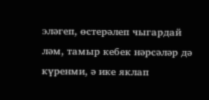эләгеп, өстерәлеп чыгардай ләм, тамыр кебек нәрсәләр дә күренми, ә ике яклап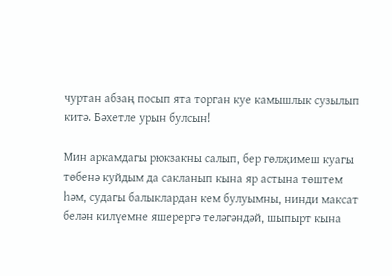чуртан абзаң посып ята торган куе камышлык сузылып китә. Бәхетле урын булсын!

Мин аркамдагы рюкзакны салып, бер гөлҗимеш куагы төбенә куйдым да сакланып кына яр астына төштем һәм, судагы балыклардан кем булуымны, нинди максат белән килүемне яшерергә теләгәндәй, шыпырт кына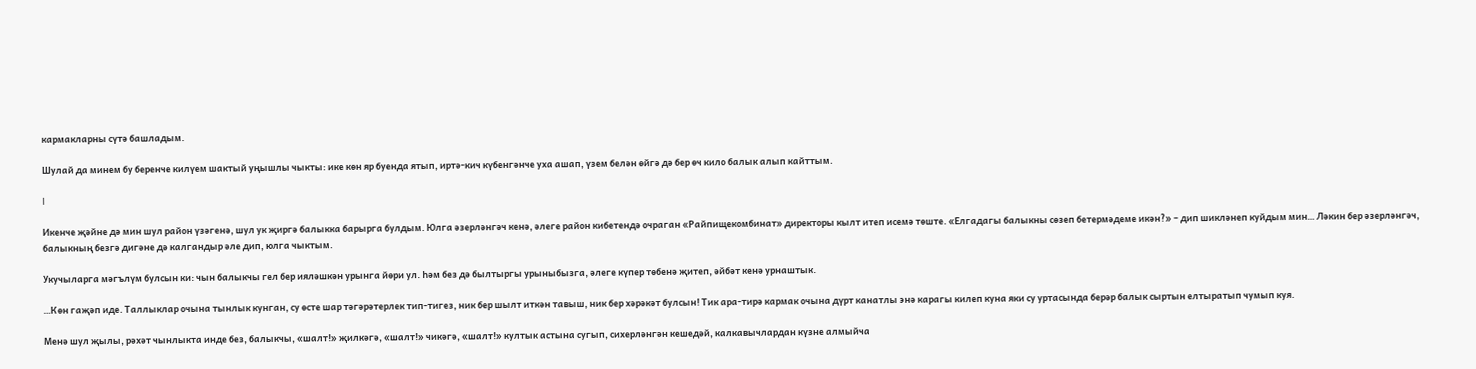кармакларны сүтә башладым.

Шулай да минем бу беренче килүем шактый уңышлы чыкты: ике көн яр буенда ятып, иртә-кич күбенгәнче уха ашап, үзем белән өйгә дә бер өч кило балык алып кайттым.

I

Икенче җәйне дә мин шул район үзәгенә, шул ук җиргә балыкка барырга булдым. Юлга әзерләнгәч кенә, әлеге район кибетендә очраган «Райпищекомбинат» директоры кылт итеп исемә төште. «Елгадагы балыкны сөзеп бетермәдеме икән?» – дип шикләнеп куйдым мин… Ләкин бер әзерләнгәч, балыкның безгә дигәне дә калгандыр әле дип, юлга чыктым.

Укучыларга мәгълүм булсын ки: чын балыкчы гел бер ияләшкән урынга йөри ул. Һәм без дә былтыргы урыныбызга, әлеге күпер төбенә җитеп, әйбәт кенә урнаштык.

…Көн гаҗәп иде. Таллыклар очына тынлык кунган, су өсте шар тәгәрәтерлек тип-тигез, ник бер шылт иткән тавыш, ник бер хәрәкәт булсын! Тик ара-тирә кармак очына дүрт канатлы энә карагы килеп куна яки су уртасында берәр балык сыртын елтыратып чумып куя.

Менә шул җылы, рәхәт чынлыкта инде без, балыкчы, «шалт!» җилкәгә, «шалт!» чикәгә, «шалт!» култык астына сугып, сихерләнгән кешедәй, калкавычлардан күзне алмыйча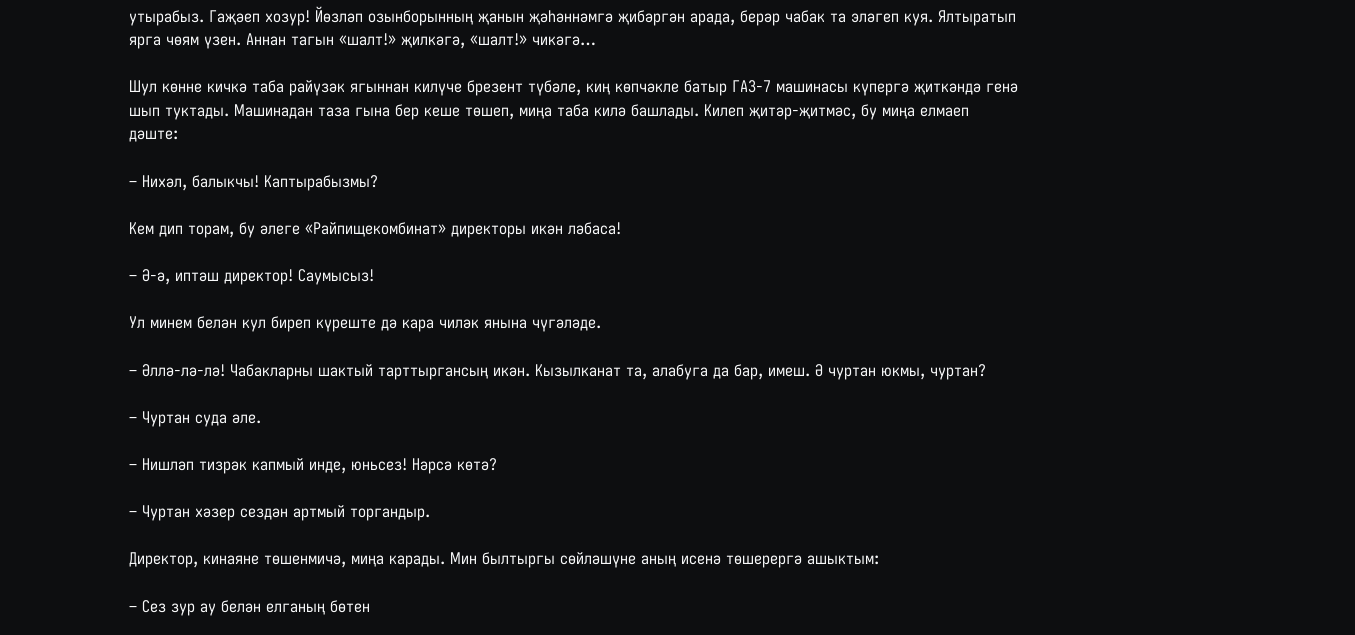утырабыз. Гаҗәеп хозур! Йөзләп озынборынның җанын җәһәннәмгә җибәргән арада, берәр чабак та эләгеп куя. Ялтыратып ярга чөям үзен. Аннан тагын «шалт!» җилкәгә, «шалт!» чикәгә…

Шул көнне кичкә таба райүзәк ягыннан килүче брезент түбәле, киң көпчәкле батыр ГАЗ-7 машинасы күпергә җиткәндә генә шып туктады. Машинадан таза гына бер кеше төшеп, миңа таба килә башлады. Килеп җитәр-җитмәс, бу миңа елмаеп дәште:

– Нихәл, балыкчы! Каптырабызмы?

Кем дип торам, бу әлеге «Райпищекомбинат» директоры икән ләбаса!

– Ә-ә, иптәш директор! Саумысыз!

Ул минем белән кул биреп күреште дә кара чиләк янына чүгәләде.

– Әллә-лә-лә! Чабакларны шактый тарттыргансың икән. Кызылканат та, алабуга да бар, имеш. Ә чуртан юкмы, чуртан?

– Чуртан суда әле.

– Нишләп тизрәк капмый инде, юньсез! Нәрсә көтә?

– Чуртан хәзер сездән артмый торгандыр.

Директор, кинаяне төшенмичә, миңа карады. Мин былтыргы сөйләшүне аның исенә төшерергә ашыктым:

– Сез зур ау белән елганың бөтен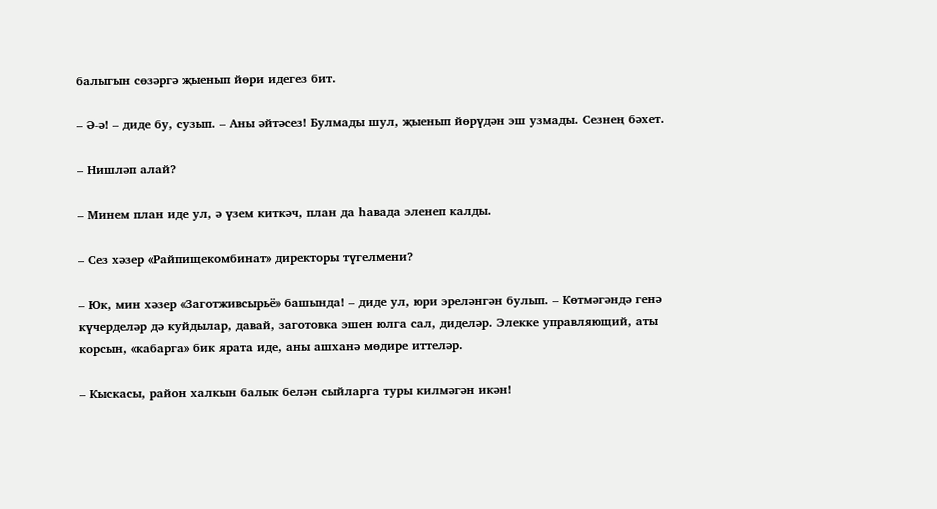балыгын сөзәргә җыенып йөри идегез бит.

– Ә-ә! – диде бу, сузып. – Аны әйтәсез! Булмады шул, җыенып йөрүдән эш узмады. Сезнең бәхет.

– Нишләп алай?

– Минем план иде ул, ә үзем киткәч, план да һавада эленеп калды.

– Сез хәзер «Райпищекомбинат» директоры түгелмени?

– Юк, мин хәзер «Заготживсырьё» башында! – диде ул, юри эреләнгән булып. – Көтмәгәндә генә күчерделәр дә куйдылар, давай, заготовка эшен юлга сал, диделәр. Элекке управляющий, аты корсын, «кабарга» бик ярата иде, аны ашханә мөдире иттеләр.

– Кыскасы, район халкын балык белән сыйларга туры килмәгән икән!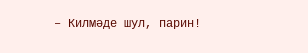– Килмәде шул, парин!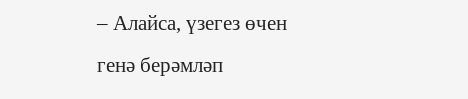– Алайса, үзегез өчен генә берәмләп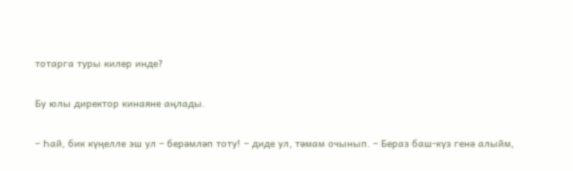тотарга туры килер инде?

Бу юлы директор кинаяне аңлады.

– Һай, бик күңелле эш ул – берәмләп тоту! – диде ул, тәмам очынып. – Бераз баш-күз генә алыйм,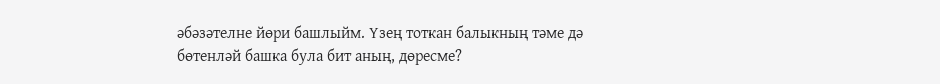әбәзәтелне йөри башлыйм. Үзең тоткан балыкның тәме дә бөтенләй башка була бит аның, дөресме?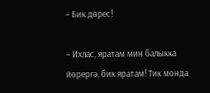– Бик дөрес!

– Ихлас, яратам мин балыкка йөрергә, бик яратам! Тик монда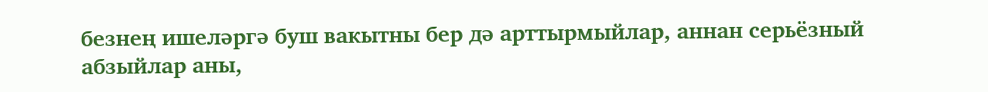безнең ишеләргә буш вакытны бер дә арттырмыйлар, аннан серьёзный абзыйлар аны,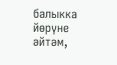балыкка йөрүне әйтәм,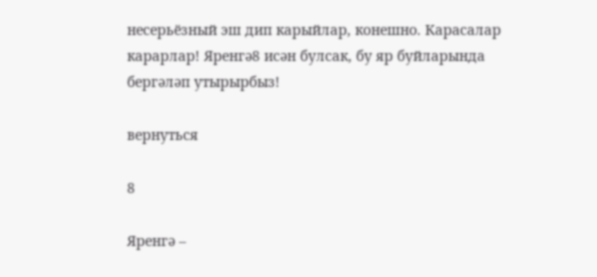несерьёзный эш дип карыйлар, конешно. Карасалар карарлар! Яренгә8 исән булсак, бу яр буйларында бергәләп утырырбыз!

вернуться

8

Яренгә –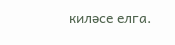киләсе елга.